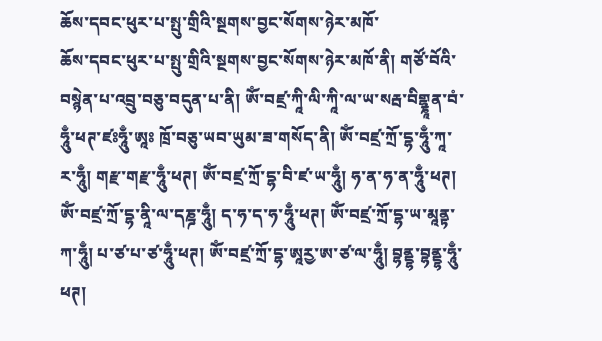ཆོས་དབང་ཕུར་པ་སྤུ་གྲིའི་སྔགས་བྱང་སོགས་ཉེར་མཁོ་
ཆོས་དབང་ཕུར་པ་སྤུ་གྲིའི་སྔགས་བྱང་སོགས་ཉེར་མཁོ་ནི། གཙོ་བོའི་བསྙེན་པ་འབྲུ་བཅུ་བདུན་པ་ནི། ཨོཾ་བཛྲ་ཀཱི་ལི་ཀཱི་ལ་ཡ་སརྦ་བིགྷྣཱན་བཾ་ཧཱུྃ་ཕཊ་ཛཿཧཱུྃ་ཨཱཿ ཁྲོ་བཅུ་ཡབ་ཡུམ་ཟ་གསོད་ནི། ཨོཾ་བཛྲ་ཀྲོ་དྷ་ཧཱུྃ་ཀཱ་ར་ཧཱུྃ། གརྫ་གརྫ་ཧཱུྃ་ཕཊ། ཨོཾ་བཛྲ་ཀྲོ་དྷ་བི་ཛ་ཡ་ཧཱུྃ། ཧ་ན་ཧ་ན་ཧཱུྃ་ཕཊ། ཨོཾ་བཛྲ་ཀྲོ་དྷ་ནཱི་ལ་དཎྜ་ཧཱུྃ། ད་ཧ་ད་ཧ་ཧཱུྃ་ཕཊ། ཨོཾ་བཛྲ་ཀྲོ་དྷ་ཡ་མཱནྟ་ཀ་ཧཱུྃ། པ་ཙ་པ་ཙ་ཧཱུྃ་ཕཊ། ཨོཾ་བཛྲ་ཀྲོ་དྷ་ཨཱརྱ་ཨ་ཙ་ལ་ཧཱུྃ། བྷནྡྷ་བྷནྡྷ་ཧཱུྃ་ཕཊ།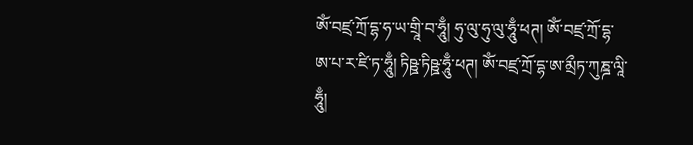ཨོཾ་བཛྲ་ཀྲོ་དྷ་ཧ་ཡ་གྲཱི་བ་ཧཱུྃ། ཧུ་ལུ་ཧུ་ལུ་ཧཱུྃ་ཕཊ། ཨོཾ་བཛྲ་ཀྲོ་དྷ་ཨ་པ་ར་ཛི་ཏ་ཧཱུྃ། ཏིཥྛ་ཏིཥྛ་ཧཱུྃ་ཕཊ། ཨོཾ་བཛྲ་ཀྲོ་དྷ་ཨ་མྲྀཏ་ཀུཎྜ་ལཱི་ཧཱུྃ།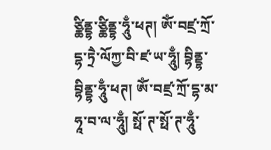ཙྪིནྡྷ་ཙྪིནྡྷ་ཧཱུྃ་ཕཊ། ཨོཾ་བཛྲ་ཀྲོ་དྷ་ཏྲཻ་ལོཀྱ་བི་ཛ་ཡ་ཧཱུྃ། བྷིནྡྷ་བྷིནྡྷ་ཧཱུྃ་ཕཊ། ཨོཾ་བཛྲ་ཀྲོ་དྷ་མ་ཧཱ་བ་ལ་ཧཱུྃ། སྥོ་ཊ་སྥོ་ཊ་ཧཱུྃ་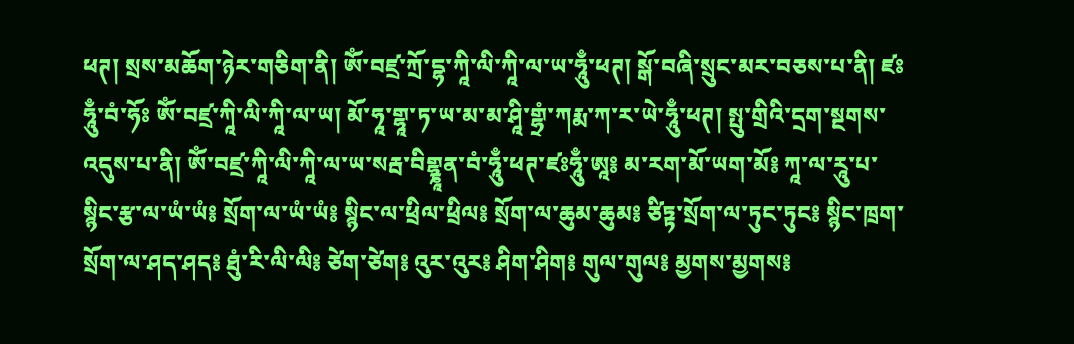ཕཊ། སྲས་མཆོག་ཉེར་གཅིག་ནི། ཨོཾ་བཛྲ་ཀྲོ་དྷ་ཀཱི་ལི་ཀཱི་ལ་ཡ་ཧཱུྃ་ཕཊ། སྒོ་བཞི་སྲུང་མར་བཅས་པ་ནི། ཛཿཧཱུྃ་བཾ་ཧོཿ ཨོཾ་བཛྲ་ཀཱི་ལི་ཀཱི་ལ་ཡ། མོ་ཧཱ་གྷཱ་ཏ་ཡ་མ་མ་ཤཱི་གྷྲཾ་ཀརྨ་ཀ་ར་ཡེ་ཧཱུྃ་ཕཊ། སྤུ་གྲིའི་དྲག་སྔགས་འདུས་པ་ནི། ཨོཾ་བཛྲ་ཀཱི་ལི་ཀཱི་ལ་ཡ་སརྦ་བིགྷྣཱན་བཾ་ཧཱུྃ་ཕཊ་ཛཿཧཱུྃ་ཨཱ༔ མ་རག་མོ་ཡག་མོ༔ ཀཱ་ལ་རཱུ་པ་སྙིང་རྩ་ལ་ཡཾ་ཡཾ༔ སྲོག་ལ་ཡཾ་ཡཾ༔ སྙིང་ལ་ཕྲིལ་ཕྲིལ༔ སྲོག་ལ་ཆུམ་ཆུམ༔ ཙིཏྟ་སྲོག་ལ་ཏུང་ཏུང༔ སྙིང་ཁྲག་སྲོག་ལ་ཤད་ཤད༔ ཐུཾ་རི་ལི་ལི༔ ཙེག་ཙེག༔ འུར་འུར༔ ཤིག་ཤིག༔ གུལ་གུལ༔ མྱགས་མྱགས༔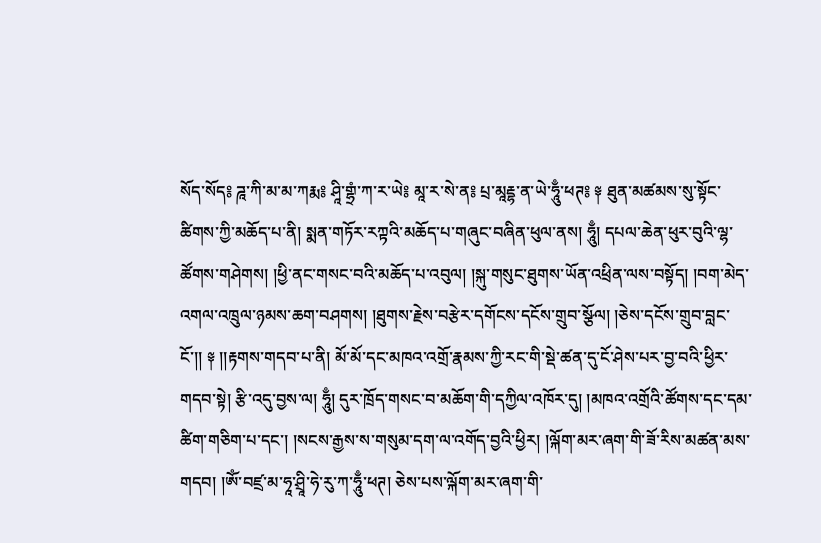སོད་སོད༔ ཌཱ་ཀི་མ་མ་ཀརྨ༔ ཤཱི་གྷྲཾ་ཀ་ར་ཡེ༔ མཱ་ར་སེ་ན༔ པྲ་མཱརྡྷ་ན་ཡེ་ཧཱུྃ་ཕཊ༔ ༈ ཐུན་མཚམས་སུ་སྟོང་ཚིགས་ཀྱི་མཆོད་པ་ནི། སྨན་གཏོར་རཀྟའི་མཆོད་པ་གཞུང་བཞིན་ཕུལ་ནས། ཧཱུྃ། དཔལ་ཆེན་ཕུར་བུའི་ལྷ་ཚོགས་གཤེགས། །ཕྱི་ནང་གསང་བའི་མཆོད་པ་འབུལ། །སྐུ་གསུང་ཐུགས་ཡོན་འཕྲིན་ལས་བསྟོད། །བག་མེད་འགལ་འཁྲུལ་ཉམས་ཆག་བཤགས། །ཐུགས་རྗེས་བརྩེར་དགོངས་དངོས་གྲུབ་སྩོལ། །ཅེས་དངོས་གྲུབ་བླང་ངོ་།། ༈ །།རྟགས་གདབ་པ་ནི། མོ་མོ་དང་མཁའ་འགྲོ་རྣམས་ཀྱི་རང་གི་སྡེ་ཚན་དུ་ངོ་ཤེས་པར་བྱ་བའི་ཕྱིར་གདབ་སྟེ། རྩི་འདུ་བྱས་ལ། ཧཱུྃ། དུར་ཁྲོད་གསང་བ་མཆོག་གི་དཀྱིལ་འཁོར་དུ། །མཁའ་འགྲོའི་ཚོགས་དང་དམ་ཚིག་གཅིག་པ་དང་། །སངས་རྒྱས་ས་གསུམ་དག་ལ་འགོད་བྱའི་ཕྱིར། །ལྐོག་མར་ཞག་གི་ཟོ་རིས་མཚན་མས་གདབ། །ཨོཾ་བཛྲ་མ་ཧཱ་ཤྲཱི་ཧེ་རུ་ཀ་ཧཱུྃ་ཕཊ། ཅེས་པས་ལྐོག་མར་ཞག་གི་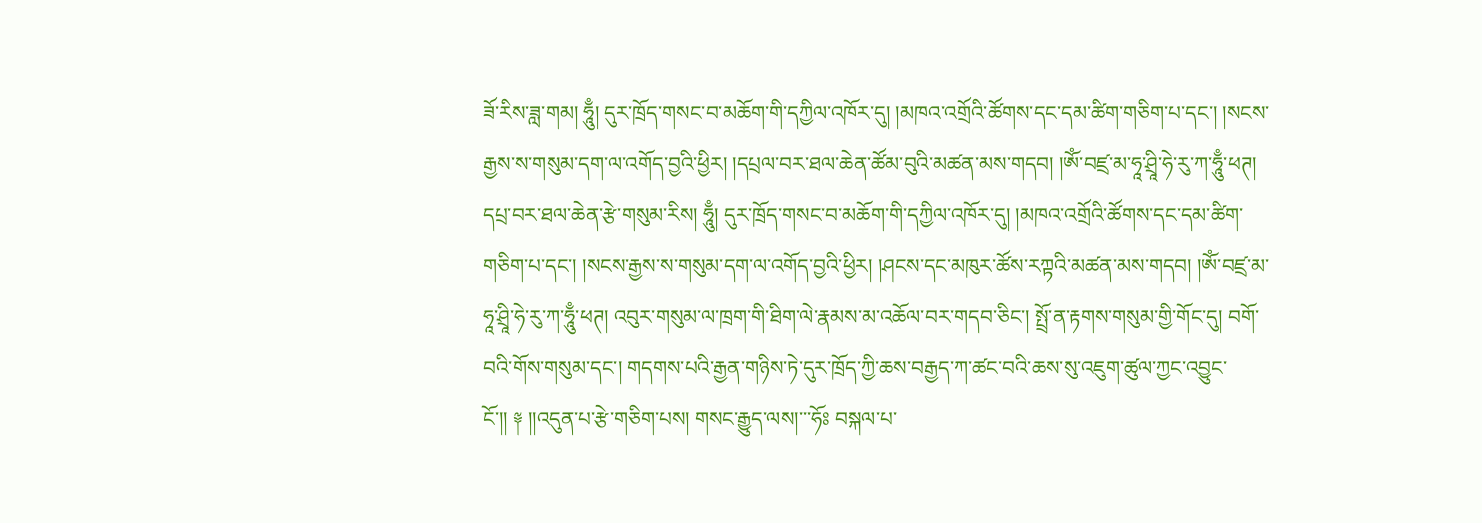ཟོ་རིས་ཟླ་གམ། ཧཱུྃ། དུར་ཁྲོད་གསང་བ་མཆོག་གི་དཀྱིལ་འཁོར་དུ། །མཁའ་འགྲོའི་ཚོགས་དང་དམ་ཚིག་གཅིག་པ་དང་། །སངས་རྒྱས་ས་གསུམ་དག་ལ་འགོད་བྱའི་ཕྱིར། །དཔྲལ་བར་ཐལ་ཆེན་ཚོམ་བུའི་མཚན་མས་གདབ། །ཨོཾ་བཛྲ་མ་ཧཱ་ཤྲཱི་ཧེ་རུ་ཀ་ཧཱུྃ་ཕཊ། དཔྲ་བར་ཐལ་ཆེན་རྩེ་གསུམ་རིས། ཧཱུྃ། དུར་ཁྲོད་གསང་བ་མཆོག་གི་དཀྱིལ་འཁོར་དུ། །མཁའ་འགྲོའི་ཚོགས་དང་དམ་ཚིག་གཅིག་པ་དང་། །སངས་རྒྱས་ས་གསུམ་དག་ལ་འགོད་བྱའི་ཕྱིར། །ཤངས་དང་མཁུར་ཚོས་རཀྟའི་མཚན་མས་གདབ། །ཨོཾ་བཛྲ་མ་ཧཱ་ཤྲཱི་ཧེ་རུ་ཀ་ཧཱུྃ་ཕཊ། འབུར་གསུམ་ལ་ཁྲག་གི་ཐིག་ལེ་རྣམས་མ་འཆོལ་བར་གདབ་ཅིང་། སྤྲོ་ན་རྟགས་གསུམ་གྱི་གོང་དུ། བགོ་བའི་གོས་གསུམ་དང་། གདགས་པའི་རྒྱན་གཉིས་ཏེ་དུར་ཁྲོད་ཀྱི་ཆས་བརྒྱད་ཀ་ཚང་བའི་ཆས་སུ་འཇུག་ཚུལ་ཀྱང་འབྱུང་ངོ་།། ༈ །།འདུན་པ་རྩེ་གཅིག་པས། གསང་རྒྱུད་ལས།་་་ཧོཿ བསྐལ་པ་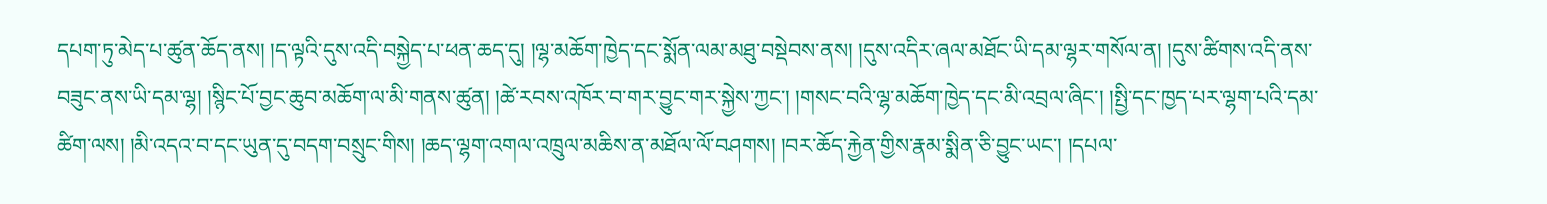དཔག་ཏུ་མེད་པ་ཚུན་ཆོད་ནས། །ད་ལྟའི་དུས་འདི་བསྐྱེད་པ་ཕན་ཆད་དུ། །ལྷ་མཆོག་ཁྱེད་དང་སྨོན་ལམ་མཐུ་བསྡེབས་ནས། །དུས་འདིར་ཞལ་མཐོང་ཡི་དམ་ལྷར་གསོལ་ན། །དུས་ཚིགས་འདི་ནས་བཟུང་ནས་ཡི་དམ་ལྷ། །སྙིང་པོ་བྱང་ཆུབ་མཆོག་ལ་མི་གནས་ཚུན། །ཚེ་རབས་འཁོར་བ་གར་བྱུང་གར་སྐྱེས་ཀྱང་། །གསང་བའི་ལྷ་མཆོག་ཁྱེད་དང་མི་འབྲལ་ཞིང་། །སྤྱི་དང་ཁྱད་པར་ལྷག་པའི་དམ་ཚིག་ལས། །མི་འདའ་བ་དང་ཡུན་དུ་བདག་བསྲུང་གིས། །ཆད་ལྷག་འགལ་འཁྲུལ་མཆིས་ན་མཐོལ་ལོ་བཤགས། །བར་ཆོད་རྐྱེན་གྱིས་རྣམ་སྨིན་ཅི་བྱུང་ཡང་། །དཔལ་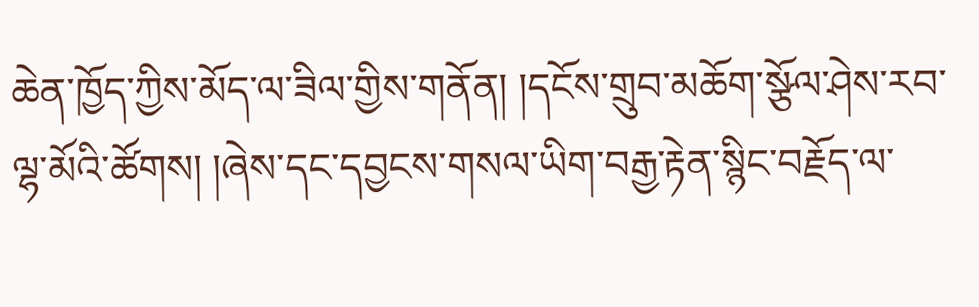ཆེན་ཁྱོད་ཀྱིས་མོད་ལ་ཟིལ་གྱིས་གནོན། །དངོས་གྲུབ་མཆོག་སྩོལ་ཤེས་རབ་ལྷ་མོའི་ཚོགས། །ཞེས་དང་དབྱངས་གསལ་ཡིག་བརྒྱ་རྟེན་སྙིང་བརྗོད་ལ་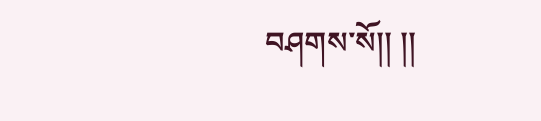བཤགས་སོ།། །།